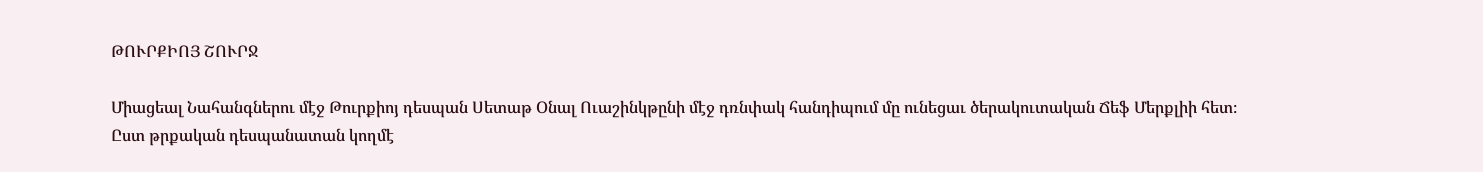ԹՈՒՐՔԻՈՅ ՇՈՒՐՋ

Միացեալ Նահանգներու մէջ Թուրքիոյ դեսպան Սետաթ Օնալ Ուաշինկթընի մէջ դռնփակ հանդիպում մը ունեցաւ ծերակուտական Ճեֆ Մերքլիի հետ։
Ըստ թրքական դեսպանատան կողմէ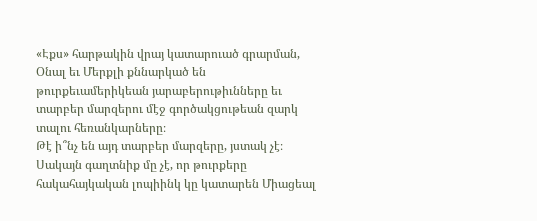«Էքս» հարթակին վրայ կատարուած գրարման, Օնալ եւ Մերքլի քննարկած են թուրքեւամերիկեան յարաբերութիւնները եւ տարբեր մարզերու մէջ գործակցութեան զարկ տալու հեռանկարները։
Թէ ի՞նչ են այդ տարբեր մարզերը, յստակ չէ։ Սակայն գաղտնիք մը չէ, որ թուրքերը հակահայկական լոպիինկ կը կատարեն Միացեալ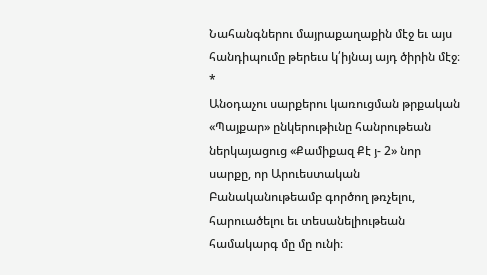Նահանգներու մայրաքաղաքին մէջ եւ այս հանդիպումը թերեւս կ՛իյնայ այդ ծիրին մէջ։
*
Անօդաչու սարքերու կառուցման թրքական «Պայքար» ընկերութիւնը հանրութեան ներկայացուց «Քամիքազ Քէ յ- 2» նոր սարքը, որ Արուեստական Բանականութեամբ գործող թռչելու, հարուածելու եւ տեսանելիութեան համակարգ մը մը ունի։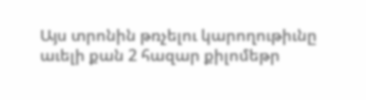Այս տրոնին թռչելու կարողութիւնը աւելի քան 2 հազար քիլոմեթր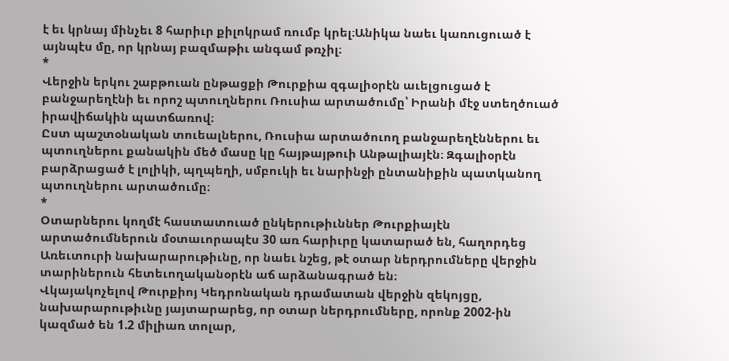է եւ կրնայ մինչեւ 8 հարիւր քիլոկրամ ռումբ կրել։Անիկա նաեւ կառուցուած է այնպէս մը, որ կրնայ բազմաթիւ անգամ թռչիլ։
*
Վերջին երկու շաբթուան ընթացքի Թուրքիա զգալիօրէն աւելցուցած է բանջարեղէնի եւ որոշ պտուղներու Ռուսիա արտածումը՝ Իրանի մէջ ստեղծուած իրավիճակին պատճառով։
Ըստ պաշտօնական տուեալներու, Ռուսիա արտածուող բանջարեղէններու եւ պտուղներու քանակին մեծ մասը կը հայթայթուի Անթալիայէն։ Զգալիօրէն բարձրացած է լոլիկի, պղպեղի, սմբուկի եւ նարինջի ընտանիքին պատկանող պտուղներու արտածումը։
*
Օտարներու կողմէ հաստատուած ընկերութիւններ Թուրքիայէն արտածումներուն մօտաւորապէս 30 առ հարիւրը կատարած են, հաղորդեց Առեւտուրի նախարարութիւնը, որ նաեւ նշեց, թէ օտար ներդրումները վերջին տարիներուն հետեւողականօրէն աճ արձանագրած են։
Վկայակոչելով Թուրքիոյ Կեդրոնական դրամատան վերջին զեկոյցը, նախարարութիւնը յայտարարեց, որ օտար ներդրումները, որոնք 2002-ին կազմած են 1.2 միլիառ տոլար,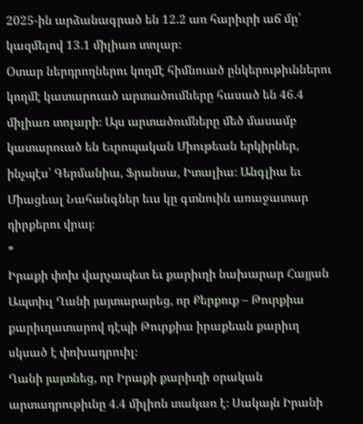2025-ին արձանագրած են 12.2 առ հարիւրի աճ մը՝ կազմելով 13.1 միլիառ տոլար։
Օտար ներդրողներու կողմէ հիմնուած ընկերութիւններու կողմէ կատարուած արտածումները հասած են 46.4 միլիառ տոլարի։ Այս արտածումները մեծ մասամբ կատարուած են Եւրոպական Միութեան երկիրներ, ինչպէս՝ Գերմանիա, Ֆրանսա, Իտալիա։ Անգլիա եւ Միացեալ Նահանգներ եւս կը գտնուին առաջատար դիրքերու վրայ։
*
Իրաքի փոխ վարչապետ եւ քարիւղի նախարար Հայյան Ապտիւլ Ղանի յայտարարեց, որ Քերքուք – Թուրքիա քարիւղատարով դէպի Թուրքիա իրաքեան քարիւղ սկսած է փոխադրուիլ։
Ղանի յայտնեց, որ Իրաքի քարիւղի օրական արտադրութիւնը 4.4 միլիոն տակառ է։ Սակայն Իրանի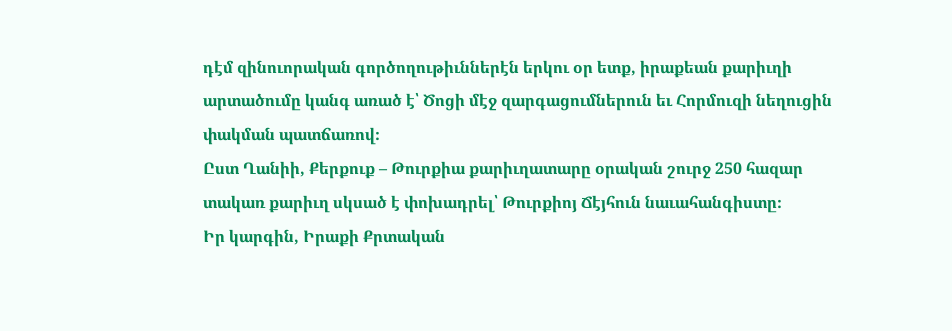դէմ զինուորական գործողութիւններէն երկու օր ետք, իրաքեան քարիւղի արտածումը կանգ առած է՝ Ծոցի մէջ զարգացումներուն եւ Հորմուզի նեղուցին փակման պատճառով։
Ըստ Ղանիի, Քերքուք – Թուրքիա քարիւղատարը օրական շուրջ 250 հազար տակառ քարիւղ սկսած է փոխադրել՝ Թուրքիոյ Ճէյհուն նաւահանգիստը։
Իր կարգին, Իրաքի Քրտական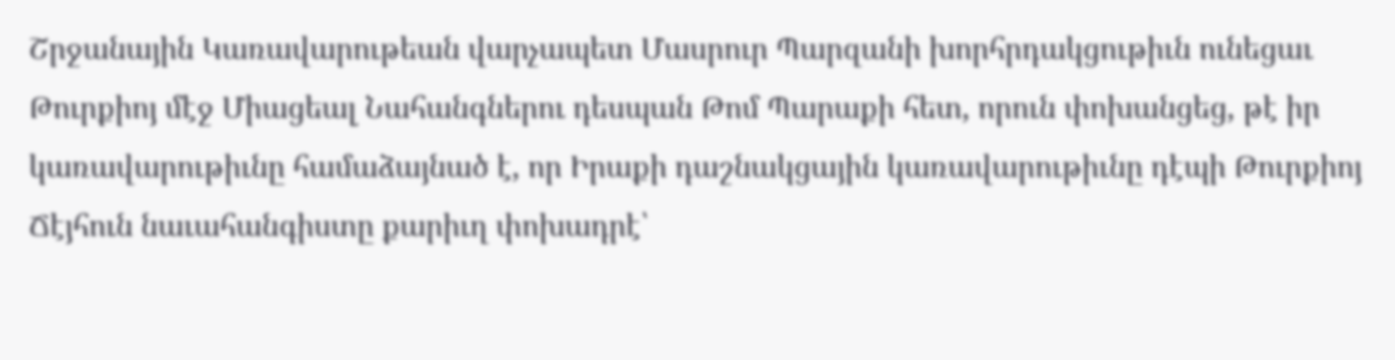Շրջանային Կառավարութեան վարչապետ Մասրուր Պարզանի խորհրդակցութիւն ունեցաւ Թուրքիոյ մէջ Միացեալ Նահանգներու դեսպան Թոմ Պարաքի հետ, որուն փոխանցեց, թէ իր կառավարութիւնը համաձայնած է, որ Իրաքի դաշնակցային կառավարութիւնը դէպի Թուրքիոյ Ճէյհուն նաւահանգիստը քարիւղ փոխադրէ՝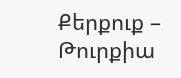Քերքուք – Թուրքիա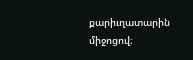քարիւղատարին միջոցով։